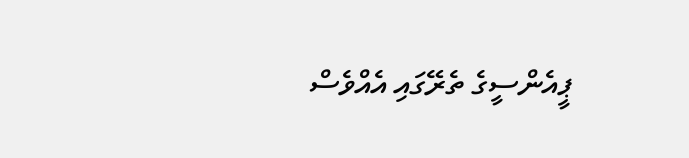ޕީއެންސީގެ ތެރޭގައި އެއްވެސް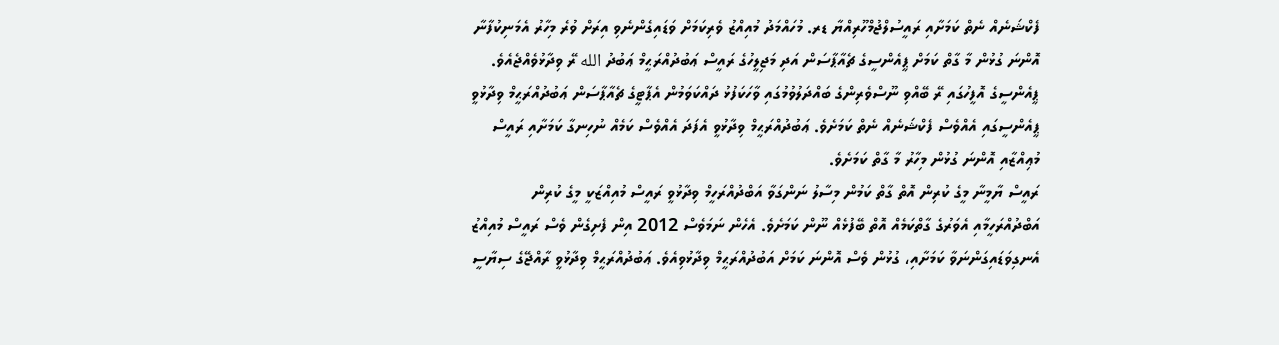ފެކްޝަނެއް ނެތް ކަމަށާއި ރައީސުލްޖުމްހޫރިއްޔާ ޑރ. މުހައްމަދު މުއިއްޒު ވެރިކަމަށް ވަޑައިގެންނެވި އިރަށް ވުރެ މިހާރު އެމަނިކުފާނާ އޮންނަ ގުޅުން މާ ގާތް ކަމަށް ޕީއެންސީގެ ޗެއާޕާސަން އަދި މަޖިލީހުގެ ރައީސް ޢަބުދުއްރަޙީމް ޢަބުދު الله ރޭ ވިދާޅުވެއްޖެއެވެ.
ޕީއެންސީގެ އޮފީހުގައި ރޭ ބޭއްވި ނޫސްވެރިންގެ ބައްދަލުވުމުގައި ވާހަކަފުޅު ދައްކަވަމުން އެޕާޓީގެ ޗެއާޕާސަން ޢަބުދުއްރަޙީމް ވިދާޅުވީ ޕީއެންސީގައި އެއްވެސް ފެކްޝަނެއް ނެތް ކަމަށެވެ. ޢަބުދުއްރަޙީމް ވިދާޅުވީ އެފަދަ އެއްވެސް ކަމެއް ނުހިނގާ ކަމަށާއި ރައީސް މުޢިއްޒާއި އޮންނަ ގުޅުން މިހާރު މާ ގާތް ކަމަށެވެ.
ރައީސް ޔާމީނާ މީގެ ކުރިން އޮތް ގާތް ކަމުން މިސާލު ނަންގަވާ އަބްދުއްރަހީމް ވިދާޅުވީ ރައީސް މުއިއްޒަކީ މީގެ ކުރިން އަބްދުއްރަހީމާއި އެވަރުގެ ގާތްކަމެއް އޮތް ބޭފުޅެއް ނޫން ކަމަށެވެ. އެހެން ނަމަވެސް 2012 އިން ފެށިގެން ވެސް ރައީސް މުއިއްޒު އެނގިވަޑައިގަންނަވާ ކަމަށާއި، ގުޅުން ވެސް އޮންނަ ކަމަށް އަބުދުއްރަޙީމް ވިދާޅުވިއެވެ. ޢަބުދުއްރަޙީމް ވިދާޅުވީ ރާއްޖޭގެ ސިޔާސީ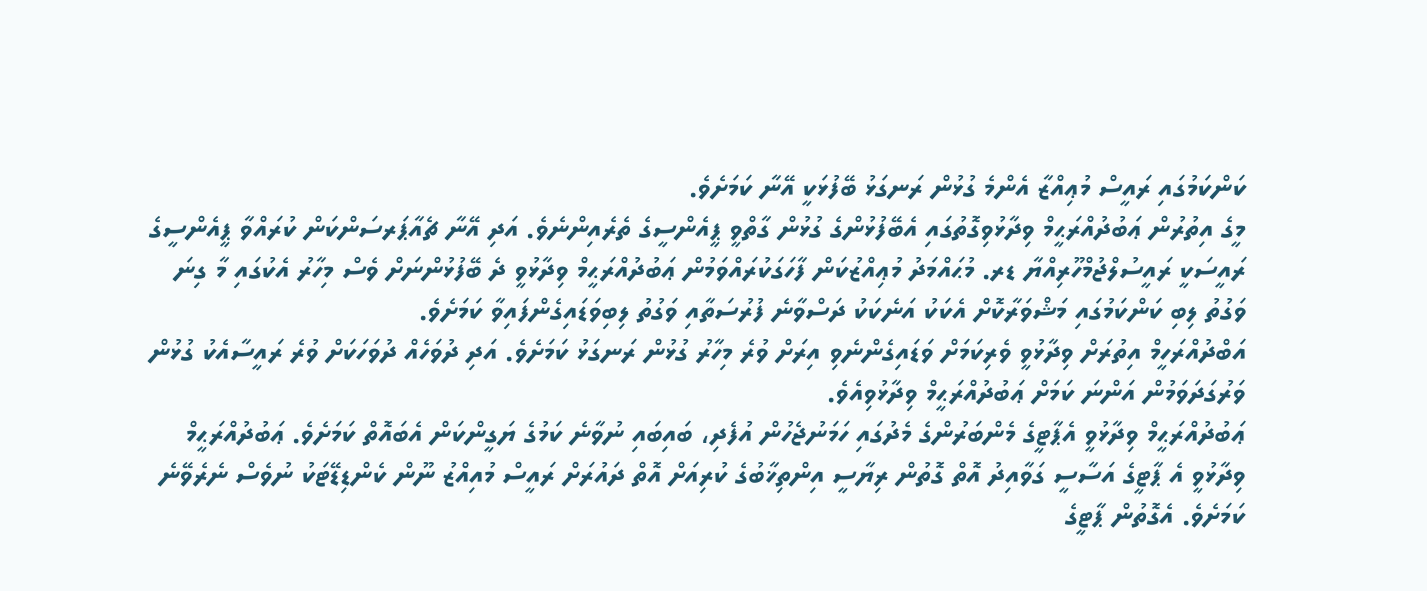ކަންކަމުގައި ރައީސް މުޢިއްޒާ އެންމެ ގުޅުން ރަނގަޅު ބޭފުޅަކީ އޭނާ ކަމަށެވެ.
މީގެ އިތުރުން ޢަބުދުއްރަޙީމް ވިދާޅުވިގޮތުގައި އެބޭފުޅުންގެ ގުޅުން ގާތްވީ ޕީއެންސީގެ ތެރެއިންނެވެ. އަދި އޭނާ ޗެއާޕަރސަންކަން ކުރައްވާ ޕީއެންސީގެ ރައީސަކީ ރައީސުލްޖުމްހޫރިއްޔާ ޑރ. މުޙައްމަދު މުޢިއްޒުކަން ފާހަގަކުރައްވަމުން ޢަބުދުއްރަޙީމް ވިދާޅުވީ ދެ ބޭފުޅުންނަށް ވެސް މިހާރު އެކުގައި މާ ގިނަ ވަގުތު ލިބި ކަންކަމުގައި މަޝްވަރާކޮށް އެކަކު އަނެކަކު ދަސްވާނެ ފުރުސަތާއި ވަގުތު ލިބިވަޑައިގެންފައިވާ ކަމަށެވެ.
އަބްދުއްރަހީމް އިތުރަށް ވިދާޅުވީ ވެރިކަމަށް ވަޑައިގެންނެވި އިރަށް ވުރެ މިހާރު ގުޅުން ރަނގަޅު ކަމަށެވެ. އަދި ދުވަހެއް ދުވަހަކަށް ވުރެ ރައީސާއެކު ގުޅުން ވަރުގަދަވަމުން އަންނަ ކަމަށް ޢަބުދުއްރަޙީމް ވިދާޅުވިއެވެ.
ޢަބުދުއްރަޙީމް ވިދާޅުވީ އެޕާޓީގެ މެންބަރުންގެ މެދުގައި ހަމަނުޖެހުން އުފެދި، ބައިބައި ނުވާނެ ކަމުގެ ޔަގީންކަން އެބައޮތް ކަމަށެވެ. ޢަބުދުއްރަޙީމް ވިދާޅުވީ އެ ޕާޓީގެ އަސާސީ ގަވާއިދު އޮތް ގޮތުން ރިޔާސީ އިންތިޚާބުގެ ކުރިއަށް އޮތް ދައުރަށް ރައީސް މުއިއްޒު ނޫން ކެންޑިޑޭޓަކު ނުވެސް ނެރެވޭނެ ކަމަށެވެ. އެގޮތުން ޕާޓީގެ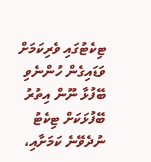ޓިކެޓުގައި ވެރިކަމަށް ވަޑައިގެން ހުންނެވި ބޭފުޅާ ނޫން އިތުރު ބޭފުޅަކަށް ޓިކެޓު ނުދެވޭނެ ކަމަށާއި،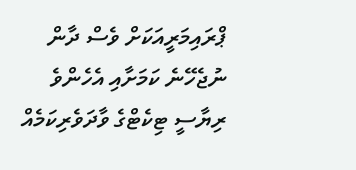ޕްރައިމަރީއަކަށް ވެސް ދާން ނުޖެހޭނެ ކަމަށާއި އެހެންވެ ރިޔާސީ ޓިކެޓްގެ ވާދަވެރިކަމެއް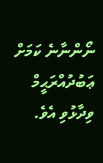ނޯންނާނެ ކަމަށް ޢަބުދުއްރަޙީމް ވިދާޅުވި އެވެ.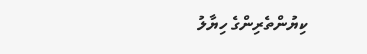ކިޔުންތެރިންގެ ހިޔާލު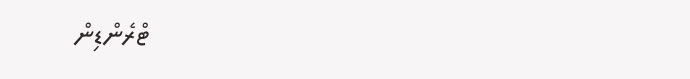ޓްރެންޑިން